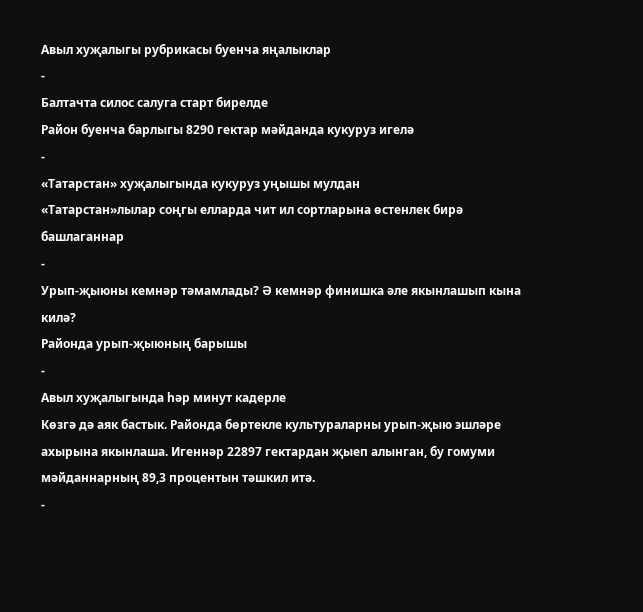Авыл хуҗалыгы рубрикасы буенча яңалыклар
-
Балтачта силос салуга старт бирелде
Район буенча барлыгы 8290 гектар мәйданда кукуруз игелә
-
«Татарстан» хуҗалыгында кукуруз уңышы мулдан
«Татарстан»лылар соңгы елларда чит ил сортларына өстенлек бирә башлаганнар
-
Урып-җыюны кемнәр тәмамлады? Ә кемнәр финишка әле якынлашып кына килә?
Районда урып-җыюның барышы
-
Авыл хуҗалыгында һәр минут кадерле
Көзгә дә аяк бастык. Районда бөртекле культураларны урып-җыю эшләре ахырына якынлаша. Игеннәр 22897 гектардан җыеп алынган, бу гомуми мәйданнарның 89,3 процентын тәшкил итә.
-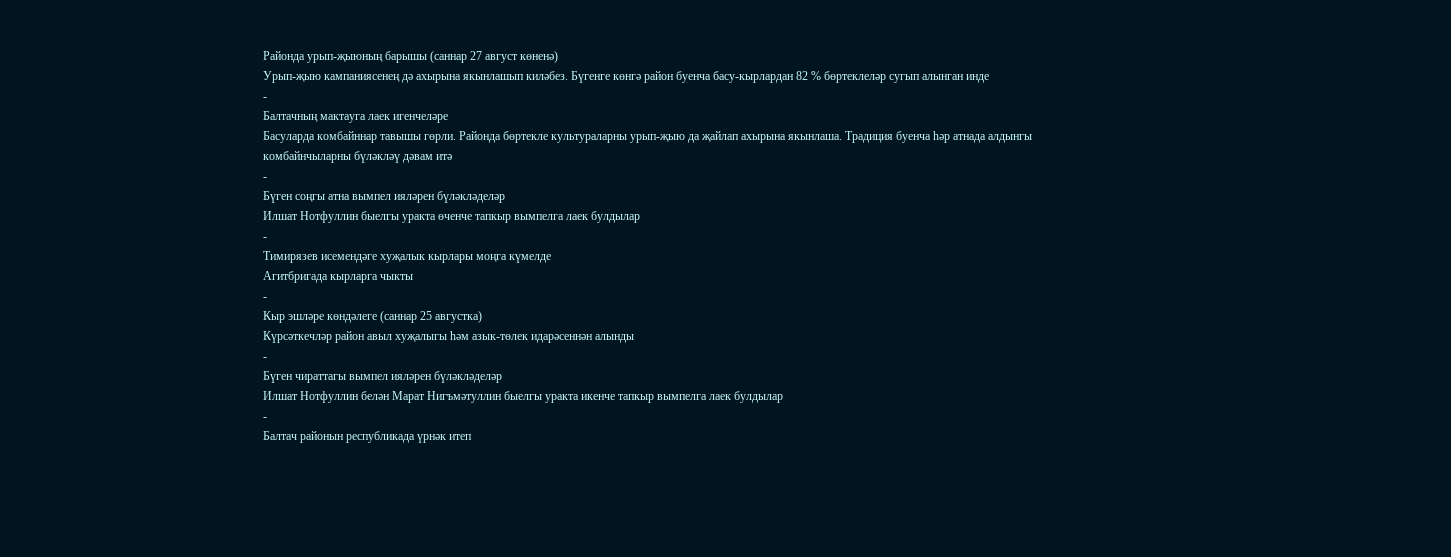Районда урып-җыюның барышы (саннар 27 август көненә)
Урып-җыю кампаниясенең дә ахырына якынлашып киләбез. Бүгенге көнгә район буенча басу-кырлардан 82 % бөртеклеләр сугып алынган инде
-
Балтачның мактауга лаек игенчеләре
Басуларда комбайннар тавышы гөрли. Районда бөртекле культураларны урып-җыю да җайлап ахырына якынлаша. Традиция буенча һәр атнада алдынгы комбайнчыларны бүләкләү дәвам итә
-
Бүген соңгы атна вымпел ияләрен бүләкләделәр
Илшат Нотфуллин быелгы уракта өченче тапкыр вымпелга лаек булдылар
-
Тимирязев исемендәге хуҗалык кырлары моңга күмелде
Агитбригада кырларга чыкты
-
Кыр эшләре көндәлеге (саннар 25 августка)
Күрсәткечләр район авыл хуҗалыгы һәм азык-төлек идарәсеннән алынды
-
Бүген чираттагы вымпел ияләрен бүләкләделәр
Илшат Нотфуллин белән Марат Нигъмәтуллин быелгы уракта икенче тапкыр вымпелга лаек булдылар
-
Балтач районын республикада үрнәк итеп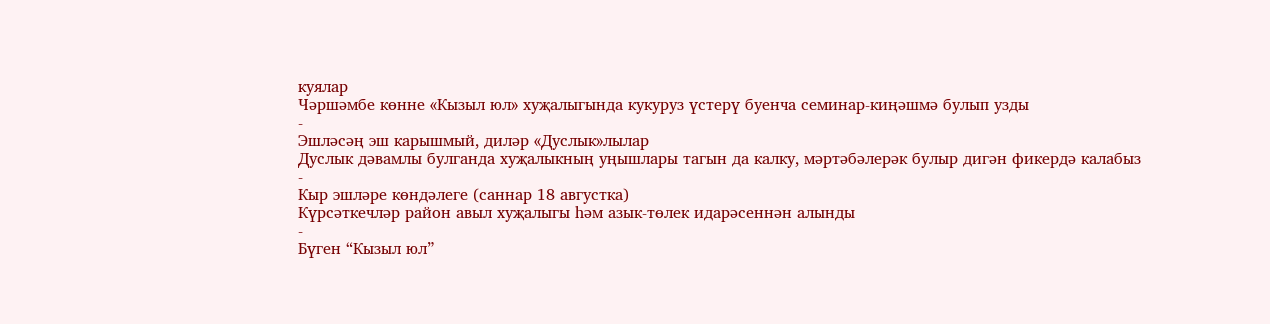куялар
Чәршәмбе көнне «Кызыл юл» хуҗалыгында кукуруз үстерү буенча семинар-киңәшмә булып узды
-
Эшләсәң эш карышмый, диләр «Дуслык»лылар
Дуслык дәвамлы булганда хуҗалыкның уңышлары тагын да калку, мәртәбәлерәк булыр дигән фикердә калабыз
-
Кыр эшләре көндәлеге (саннар 18 августка)
Күрсәткечләр район авыл хуҗалыгы һәм азык-төлек идарәсеннән алынды
-
Бүген “Кызыл юл”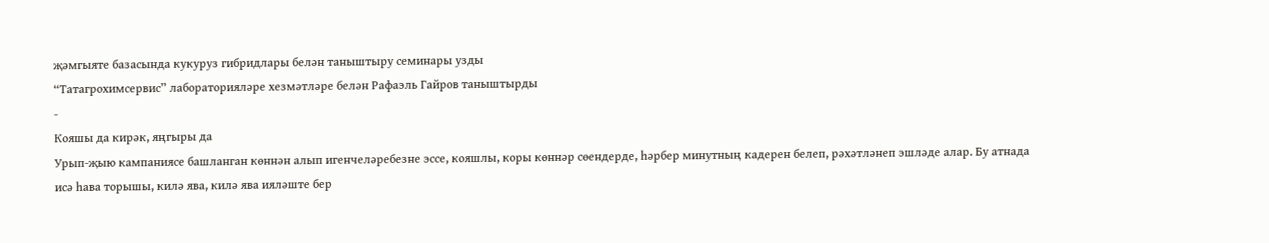җәмгыяте базасында кукуруз гибридлары белән таныштыру семинары узды
“Татагрохимсервис” лабораторияләре хезмәтләре белән Рафаэль Гайров таныштырды
-
Кояшы да кирәк, яңгыры да
Урып-җыю кампаниясе башланган көннән алып игенчеләребезне эссе, кояшлы, коры көннәр сөендерде, һәрбер минутның кадерен белеп, рәхәтләнеп эшләде алар. Бу атнада исә һава торышы, килә ява, килә ява ияләште бер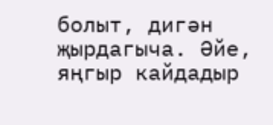болыт, дигән җырдагыча. Әйе, яңгыр кайдадыр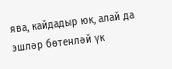ява, кайдадыр юк, алай да эшләр бөтенләй үк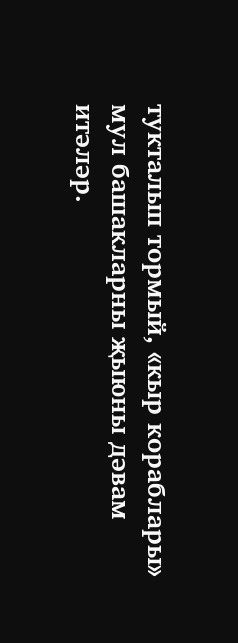тукталып тормый, «кыр кораблары» мул башакларны җыюны дәвам итәләр.